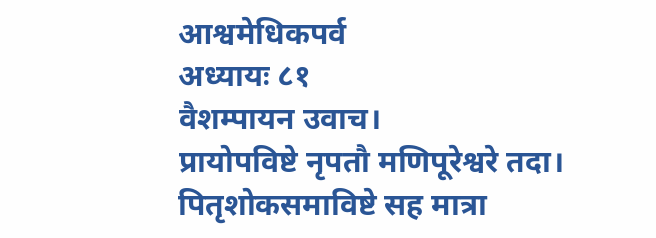आश्वमेधिकपर्व
अध्यायः ८१
वैशम्पायन उवाच।
प्रायोपविष्टे नृपतौ मणिपूरेश्वरे तदा।
पितृशोकसमाविष्टे सह मात्रा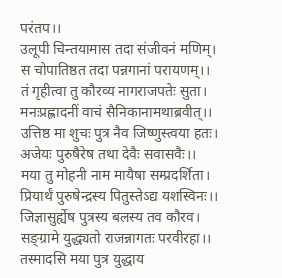परंतप।।
उलूपी चिन्तयामास तदा संजीवनं मणिम्।
स चोपातिष्ठत तदा पन्नगानां परायणम्।।
तं गृहीत्वा तु कौरव्य नागराजपतेः सुता।
मनःप्रह्लादनीं वाचं सैनिकानामथाब्रवीत्।।
उत्तिष्ठ मा शुचः पुत्र नैव जिष्णुस्त्वया हतः।
अजेयः पुरुषैरेष तथा देवैः सवासवैः।।
मया तु मोहनी नाम मायैषा सम्प्रदर्शिता।
प्रियार्थं पुरुषेन्द्रस्य पितुस्तेऽद्य यशस्विनः।।
जिज्ञासुर्ह्येष पुत्रस्य बलस्य तव कौरव।
सङ्ग्रामे युद्ध्यतो राजन्नागतः परवीरहा।।
तस्मादसि मया पुत्र युद्धाय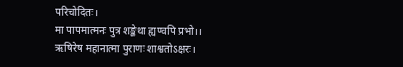परिचोदितः।
मा पापमात्मनः पुत्र शङ्केथा ह्यण्वपि प्रभो।।
ऋषिरेष महानात्मा पुराणः शाश्वतोऽक्षरः।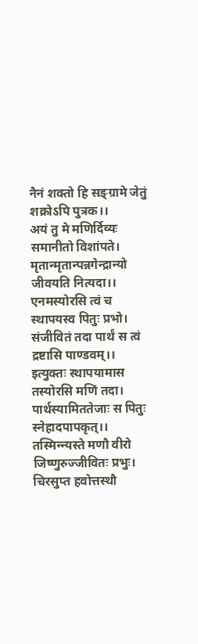नैनं शक्तो हि सङ्ग्रामे जेतुं शक्रोऽपि पुत्रक।।
अयं तु मे मणिर्दिव्यः समानीतो विशांपते।
मृतान्मृतान्पन्नगेन्द्रान्यो जीवयति नित्यदा।।
एनमस्योरसि त्वं च स्थापयस्व पितुः प्रभो।
संजीवितं तदा पार्थं स त्वं द्रष्टासि पाण्डवम्।।
इत्युक्तः स्थापयामास तस्योरसि मणिं तदा।
पार्थस्यामिततेजाः स पितुः स्नेहादपापकृत्।।
तस्मिन्न्यस्ते मणौ वीरो जिष्णुरुज्जीवितः प्रभुः।
चिरसुप्त हवोत्तस्थौ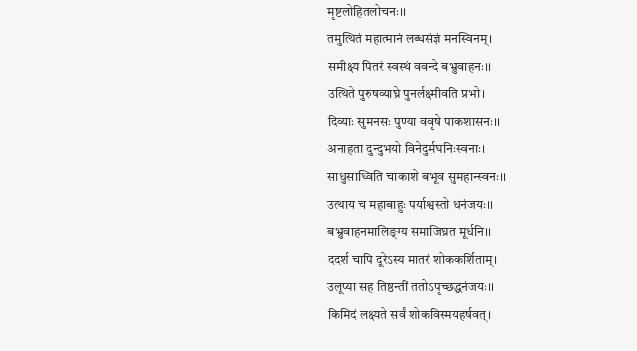मृष्टलोहितलोचनः।।
तमुत्थितं महात्मानं लब्धसंज्ञं मनस्विनम्।
समीक्ष्य पितरं स्वस्थं ववन्दे बभ्रुवाहनः।।
उत्थिते पुरुषव्याघ्रे पुनर्लक्ष्मीवति प्रभो।
दिव्याः सुमनसः पुण्या ववृषे पाकशासनः।।
अनाहता दुन्दुभयो विनेदुर्मघनिःस्वनाः।
साधुसाध्विति चाकाशे बभूव सुमहान्स्वनः।।
उत्थाय च महाबाहुः पर्याश्वस्तो धनंजयः।।
बभ्रुवाहनमालिङ्ग्य समाजिघ्रत मूर्धनि।।
ददर्श चापि दूरेऽस्य मातरं शोककर्शिताम्।
उलूप्या सह तिष्ठन्तीं ततोऽपृच्छद्धनंजयः।।
किमिदं लक्ष्यते सर्वं शोकविस्मयहर्षवत्।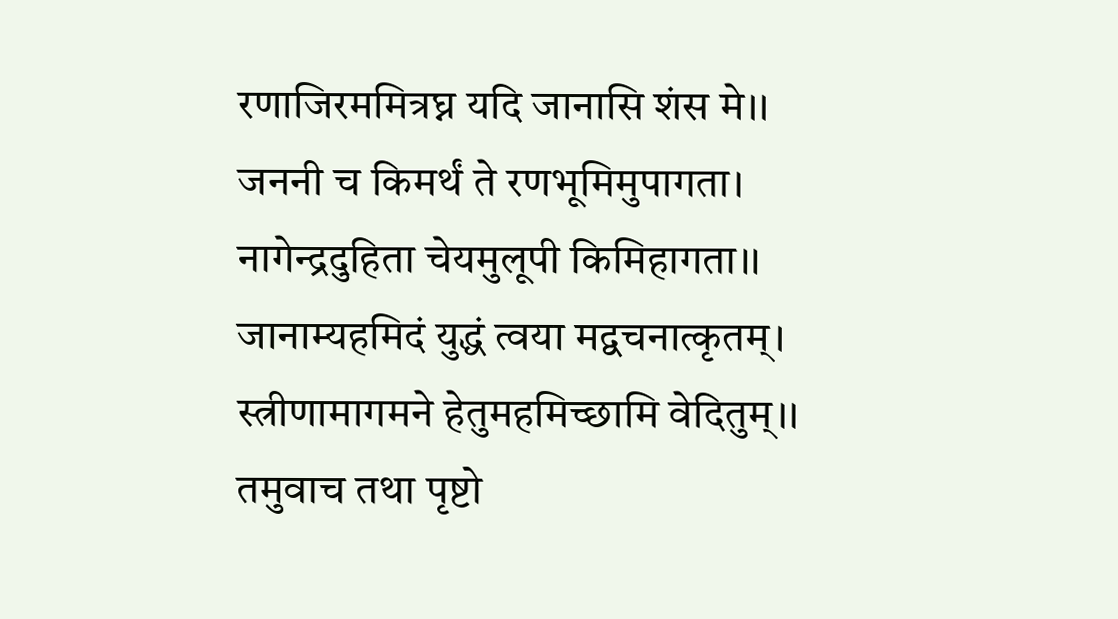रणाजिरममित्रघ्न यदि जानासि शंस मे।।
जननी च किमर्थं ते रणभूमिमुपागता।
नागेन्द्रदुहिता चेयमुलूपी किमिहागता।।
जानाम्यहमिदं युद्धं त्वया मद्वचनात्कृतम्।
स्त्रीणामागमने हेतुमहमिच्छामि वेदितुम्।।
तमुवाच तथा पृष्टो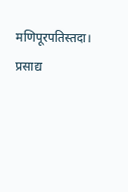मणिपूरपतिस्तदा।
प्रसाद्य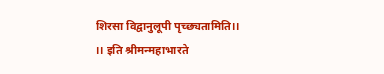शिरसा विद्वानुलूपी पृच्छ्यतामिति।।
।। इति श्रीमन्महाभारते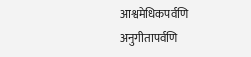आश्वमेधिकपर्वणि
अनुगीतापर्वणि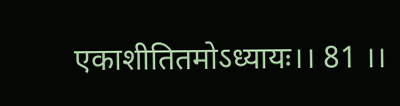एकाशीतितमोऽध्यायः।। 81 ।।